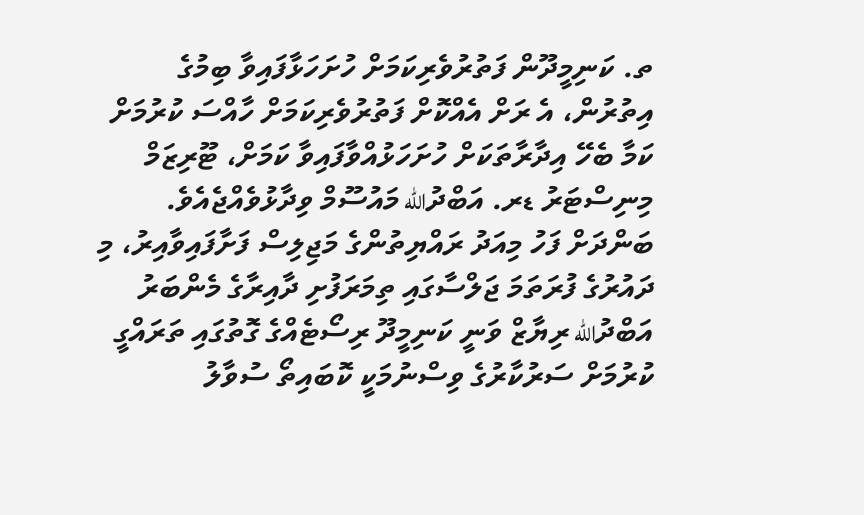ތ. ކަނިމީދޫން ފަތުރުވެރިކަމަށް ހުށަހަޅާފައިވާ ބިމުގެ އިތުރުން، އެ ރަށް އެއްކޮށް ފަތުރުވެރިކަމަށް ހާއްސަ ކުރުމަށް ކަމާ ބެހޭ އިދާރާތަކަށް ހުށަހަޅުއްވާފައިވާ ކަމަށް، ޓޫރިޒަމް މިނިސްޓަރު ޑރ. އަބްދުالله މައުސޫމް ވިދާޅުވެއްޖެއެވެ.
ބަންދަށް ފަހު މިއަދު ރައްޔިތުންގެ މަޖިލިސް ފަށާފައިވާއިރު، މި ދައުރުގެ ފުރަތަމަ ޖަލްސާގައި ތިމަރަފުށި ދާއިރާގެ މެންބަރު އަބްދުالله ރިޔާޒް ވަނީ ކަނިމީދޫ ރިސޯޓެއްގެ ގޮތުގައި ތަރައްގީ ކުރުމަށް ސަރުކާރުގެ ވިސްނުމަކީ ކޮބައިތޯ ސުވާލު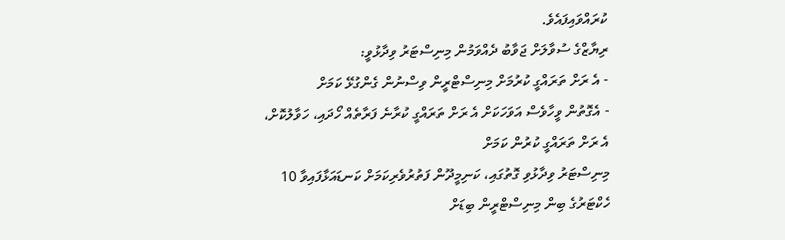ކުރައްވައިފައެވެ.
ރިޔާޒްގެ ސުވާލަށް ޖަވާބު ދެއްވަމުން މިނިސްޓަރު ވިދާޅުވީ:
- އެ ރަށް ތަރައްގީ ކުރުމަށް މިނިސްޓްރީން ވިސްނުން ގެންގުޅޭ ކަމަށް
- އެގޮތުން ވީހާވެސް އަވަހަކަށް އެ ރަށް ތަރައްގީ ކުރާނެ ފަރާތެއް ހޯދައި، ހަވާލުކޮށް، އެ ރަށް ތަރައްގީ ކުރުން ކަމަށް
މިނިސްޓަރު ވިދާޅުވި ގޮތުގައި، ކަނިމީދޫން ފަތުރުވެރިކަމަށް ކަނޑައަޅާފައިވާ 10 ހެކްޓަރުގެ ބިން މިނިސްޓްރީން ބިޑަށް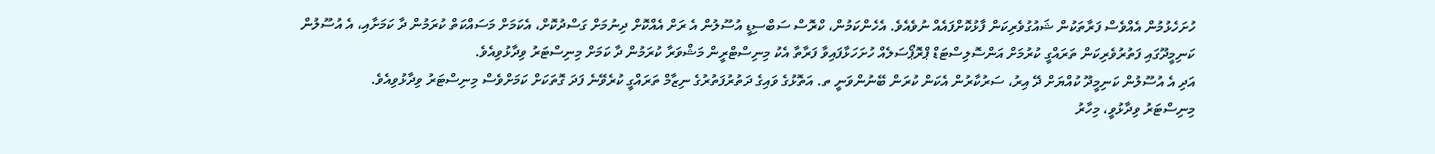ހުށަހެޅުމުން އެއްވެސް ފަރާތަކުން ޝައުގުވެރިކަން ފާޅުކޮށްފައެއް ނުވެއެވެ. އެހެންކަމުން، ކްރޮސް ސަބްސިޑީ އުސޫލުން އެ ރަށް އެއްކޮށް ދިނުމަށް ގަސްދުކޮށް، އެކަމަށް މަސައްކަތް ކުރަމުން ދާ ކަމަށާއި، އެ އުސޫލުން ކަނިމީދޫގައި ފަތުރުވެރިކަން ތަރައްގީ ކުރުމަށް އަންސޮލިސްޓަޑް ޕްރޮޕޯސަލެއް ހުށަހަޅާފައިވާ ފަރާތާ އެކު މިނިސްޓްރީން މަޝްވަރާ ކުރަމުން ދާ ކަމަށް މިނިސްޓަރު ވިދާޅުވިއެވެ.
އަދި އެ އުސޫލުން ކަނިމީދޫ ކުއްޔަށް ދޭ އިރު، ސަރުކާރުން އެކަން ކުރަން ބޭނުންވަނީ ތ. އަތޮޅުގެ ވައިގެ ދަތުރުފަތުރުގެ ނިޒާމް ތަރައްގީ ކުރެވޭނެ ފަދަ ގޮތަކަށް ކަމަށްވެސް މިނިސްޓަރު ވިދާޅުވިއެވެ.
މިނިސްޓަރު ވިދާޅުވީ، މިހާރު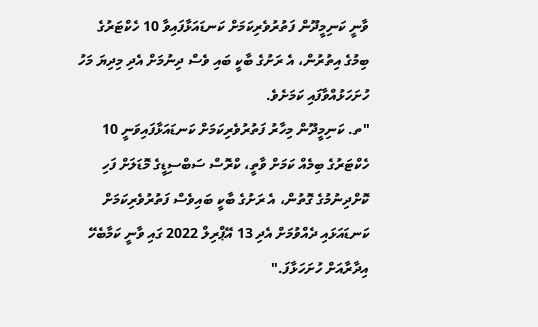ވާނީ ކަނިމީދޫން ފަތުރުވެރިކަމަށް ކަނޑައަޅާފައިވާ 10 ހެކްޓަރުގެ ބިމުގެ އިތުރުން، އެ ރަށުގެ ބާކީ ބައި ވެސް ދިނުމަށް އެދި މިދިޔަ މަހު ހުށަހަޅުއްވާފައި ކަމަށެވެ.
"ތ. ކަނިމީދޫން މިހާރު ފަތުރުވެރިކަމަށް ކަނޑައަޅާފައިވަނީ 10 ހެކްޓަރުގެ ބިމެއް ކަމަށް ވާތީ، ކްރޮސް ސަބްސިޑީގެ މޮޑަލަށް ފަހި ކޮށްދިނުމުގެ ގޮތުން، އެ ރަށުގެ ބާކީ ބައިވެސް ފަތުރުވެރިކަމަށް ކަނޑައަޅައި ދެއްވުމަށް އެދި 13 އޭޕްރިލް 2022 ގައި ވާނީ ކަމާބެހޭ އިދާރާއަށް ހުށަހަޅާފަ."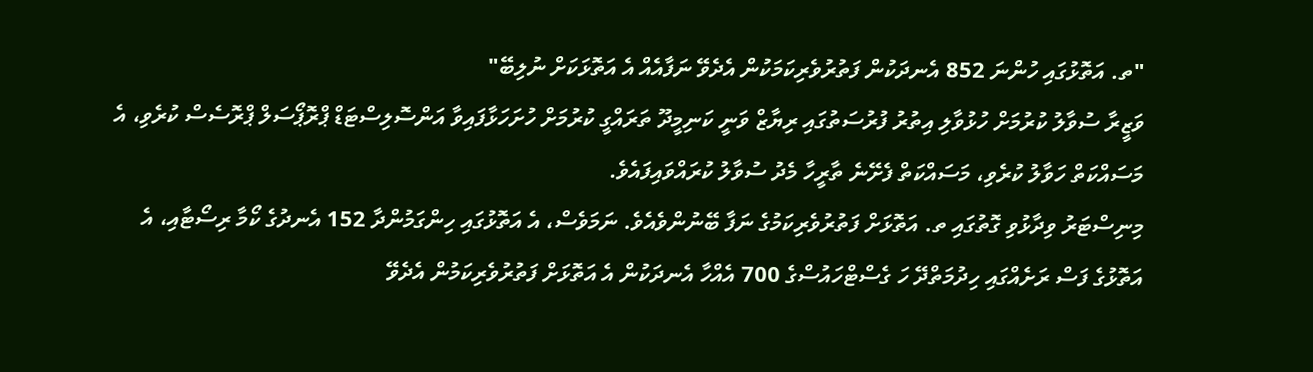"ތ. އަތޮޅުގައި ހުންނަ 852 އެނދަކުން ފަތުރުވެރިކަމަކުން އެދެވޭ ނަފާއެއް އެ އަތޮޅަކަށް ނުލިބޭ"
ވަޒީރާ ސުވާލު ކުރުމަށް ހުޅުވާލި އިތުރު ފުރުސަތުގައި ރިޔާޒް ވަނީ ކަނިމީދޫ ތަރައްގީ ކުރުމަށް ހުށަހަޅާފައިވާ އަންސޮލިސްޓަޑް ޕްރޮޕޯސަލް ޕްރޮސެސް ކުރެވި، އެ މަސައްކަތް ހަވާލު ކުރެވި، މަސައްކަތް ފެށޭނެ ތާރީހާ މެދު ސުވާލު ކުރައްވައިފައެވެ.
މިނިސްޓަރު ވިދާޅުވި ގޮތުގައި ތ. އަތޮޅަށް ފަތުރުވެރިކަމުގެ ނަފާ ބޭނުންވެއެވެ. ނަމަވެސް، އެ އަތޮޅުގައި ހިންގަމުންދާ 152 އެނދުގެ ކޯމާ ރިސޯޓާއި، އެ އަތޮޅުގެ ފަސް ރަށެއްގައި ހިދުމަތްދޭ ހަ ގެސްޓްހައުސްގެ 700 އެއްހާ އެނދަކުން އެ އަތޮޅަށް ފަތުރުވެރިކަމުން އެދެވޭ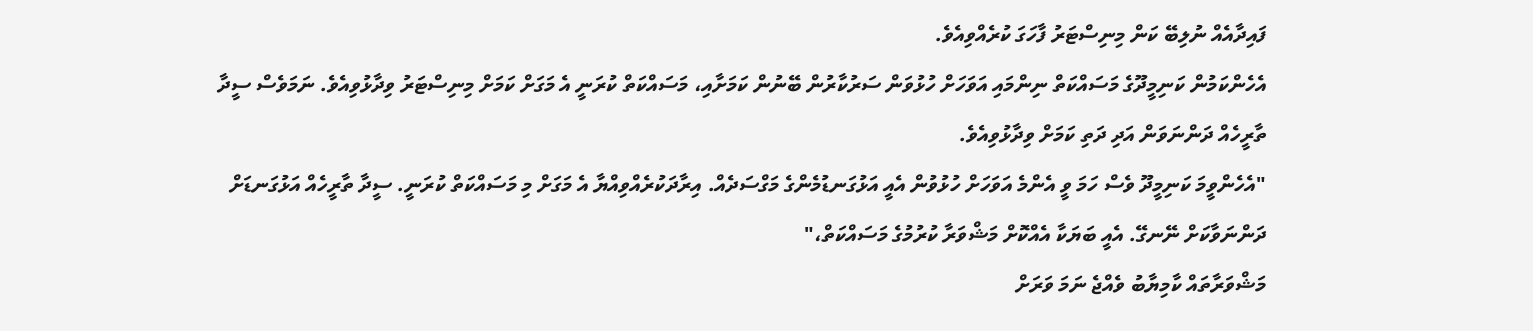ފައިދާއެއް ނުލިބޭ ކަން މިނިސްޓަރު ފާހަގަ ކުރެއްވިއެވެ.
އެހެންކަމުން ކަނިމީދޫގެ މަސައްކަތް ނިންމައި އަވަހަށް ހުޅުވަން ސަރުކާރުން ބޭނުން ކަމަށާއި، މަސައްކަތް ކުރަނީ އެ މަގަށް ކަމަށް މިނިސްޓަރު ވިދާޅުވިއެވެ. ނަމަވެސް ސީދާ ތާރީހެއް ދަންނަވަން އަދި ދަތި ކަމަށް ވިދާޅުވިއެވެ.
"އެހެންވީމަ ކަނިމީދޫ ވެސް ހަމަ ވީ އެންމެ އަވަހަށް ހުޅުވުން އެއީ އަޅުގަނޑުމެންގެ މަގްސަދެއް. އިރާދަކުރެއްވިއްޔާ އެ މަގަށް މި މަސައްކަތް ކުރަނީ. ސީދާ ތާރީހެއް އަޅުގަނޑަށް ދަންނަވާކަށް ނޭނގޭ. އެއީ ބަޔަކާ އެއްކޮށް މަޝްވަރާ ކުރުމުގެ މަސައްކަތް،"
މަޝްވަރާތައް ކާމިޔާބު ވެއްޖެ ނަމަ ވަރަށް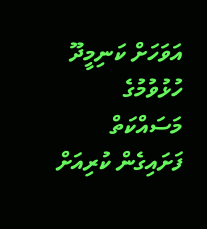އަވަހަށް ކަނިމީދޫ ހުޅުވުމުގެ މަސައްކަތް ފަށައިގެން ކުރިއަށް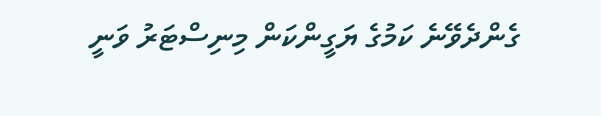ގެންދެވޭނެ ކަމުގެ ޔަގީންކަން މިނިސްޓަރު ވަނީ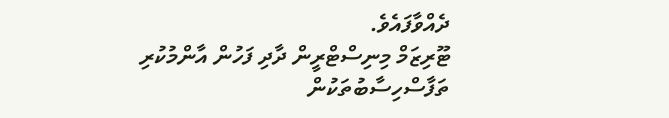ދެއްވާފައެވެ.
ޓޫރިޒަމް މިނިސްޓްރީން ދާދި ފަހުން އާންމުކުރި ތަފާސްހިސާބުތަކުން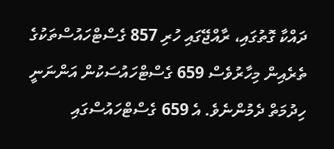ދައްކާ ގޮތުގައި، ރާއްޖޭގައި ހުރި 857 ގެސްޓްހައުސްތަކުގެ ތެރެއިން މިހާރުވެސް 659 ގެސްޓްހައުސަކުން އަންނަނީ ހިދުމަތް ދެމުންނެވެ. އެ 659 ގެސްޓްހައުސްގައި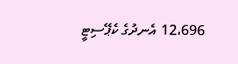12،696 އެނދުގެ ކެޕޭސިޓީ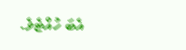އެބަ ހުއްޓެވެ.